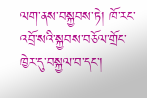ལག་ནས་བསྐྱབས་ཏེ། ཁོ་རང་འབྲོ་སའི་སྐྱབས་བཅོལ་གྲོང་ཁྱེར་དུ་བསྐྱལ་བ་དང་།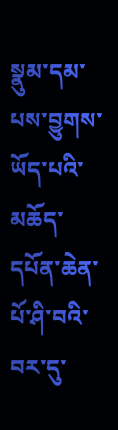སྣུམ་དམ་པས་བྱུགས་ཡོད་པའི་མཆོད་དཔོན་ཆེན་པོ་ཤི་བའི་བར་དུ་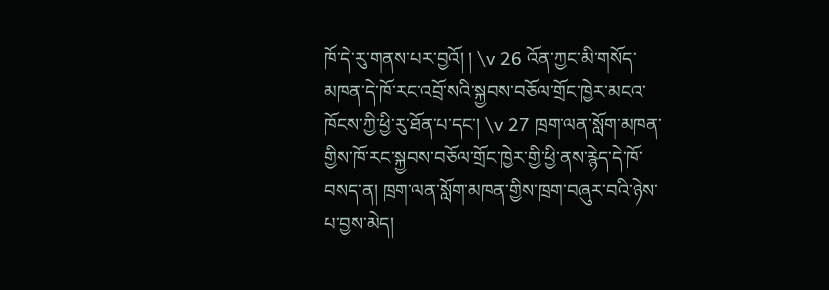ཁོ་དེ་རུ་གནས་པར་བྱའོ། ། \v 26 འོན་ཀྱང་མི་གསོད་མཁན་དེ་ཁོ་རང་འབྲོ་སའི་སྐྱབས་བཅོལ་གྲོང་ཁྱེར་མངའ་ཁོངས་ཀྱི་ཕྱི་རུ་ཐོན་པ་དང་། \v 27 ཁྲག་ལན་སློག་མཁན་གྱིས་ཁོ་རང་སྐྱབས་བཅོལ་གྲོང་ཁྱེར་གྱི་ཕྱི་ནས་རྙེད་དེ་ཁོ་བསད་ན། ཁྲག་ལན་སློག་མཁན་གྱིས་ཁྲག་བཞུར་བའི་ཉེས་པ་བྱས་མེད།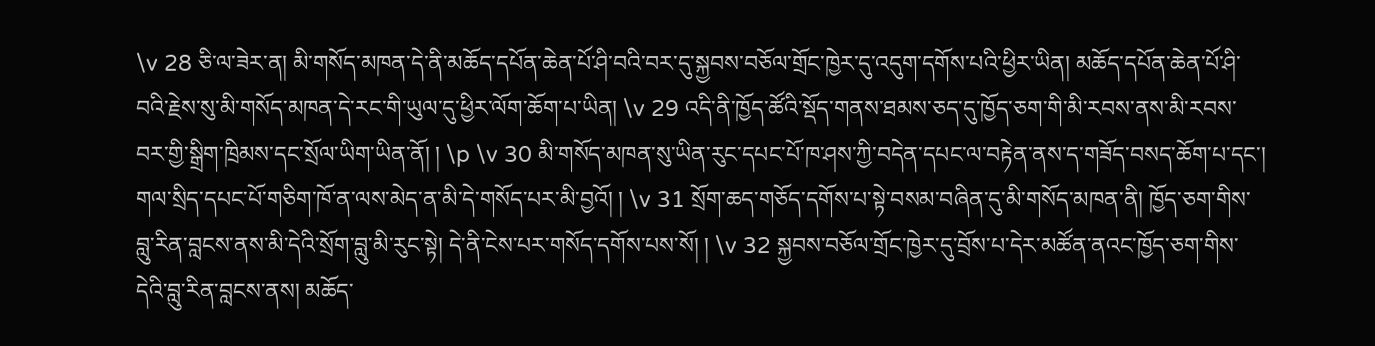\v 28 ཅི་ལ་ཟེར་ན། མི་གསོད་མཁན་དེ་ནི་མཆོད་དཔོན་ཆེན་པོ་ཤི་བའི་བར་དུ་སྐྱབས་བཅོལ་གྲོང་ཁྱེར་དུ་འདུག་དགོས་པའི་ཕྱིར་ཡིན། མཆོད་དཔོན་ཆེན་པོ་ཤི་བའི་རྗེས་སུ་མི་གསོད་མཁན་དེ་རང་གི་ཡུལ་དུ་ཕྱིར་ལོག་ཆོག་པ་ཡིན། \v 29 འདི་ནི་ཁྱོད་ཚོའི་སྡོད་གནས་ཐམས་ཅད་དུ་ཁྱོད་ཅག་གི་མི་རབས་ནས་མི་རབས་བར་གྱི་སྒྲིག་ཁྲིམས་དང་སྲོལ་ཡིག་ཡིན་ནོ། ། \p \v 30 མི་གསོད་མཁན་སུ་ཡིན་རུང་དཔང་པོ་ཁ་ཤས་ཀྱི་བདེན་དཔང་ལ་བརྟེན་ནས་ད་གཟོད་བསད་ཆོག་པ་དང་། གལ་སྲིད་དཔང་པོ་གཅིག་ཁོ་ན་ལས་མེད་ན་མི་དེ་གསོད་པར་མི་བྱའོ། ། \v 31 སྲོག་ཆད་གཅོད་དགོས་པ་སྟེ་བསམ་བཞིན་དུ་མི་གསོད་མཁན་ནི། ཁྱོད་ཅག་གིས་བླུ་རིན་བླངས་ནས་མི་དེའི་སྲོག་བླུ་མི་རུང་སྟེ། དེ་ནི་ངེས་པར་གསོད་དགོས་པས་སོ། ། \v 32 སྐྱབས་བཅོལ་གྲོང་ཁྱེར་དུ་བྲོས་པ་དེར་མཚོན་ནའང་ཁྱོད་ཅག་གིས་དེའི་བླུ་རིན་བླངས་ནས། མཆོད་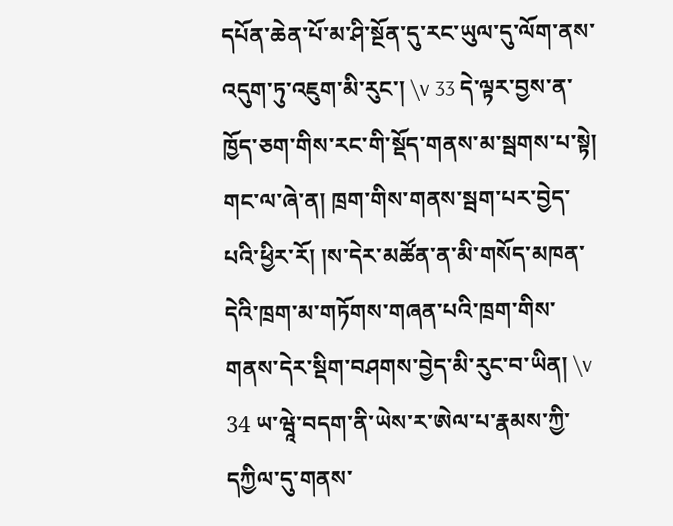དཔོན་ཆེན་པོ་མ་ཤི་སྔོན་དུ་རང་ཡུལ་དུ་ལོག་ནས་འདུག་ཏུ་འཇུག་མི་རུང་། \v 33 དེ་ལྟར་བྱས་ན་ཁྱོད་ཅག་གིས་རང་གི་སྡོད་གནས་མ་སྦགས་པ་སྟེ། གང་ལ་ཞེ་ན། ཁྲག་གིས་གནས་སྦག་པར་བྱེད་པའི་ཕྱིར་རོ། །ས་དེར་མཚོན་ན་མི་གསོད་མཁན་དེའི་ཁྲག་མ་གཏོགས་གཞན་པའི་ཁྲག་གིས་གནས་དེར་སྡིག་བཤགས་བྱེད་མི་རུང་བ་ཡིན། \v 34 ཡ་ཝཱེ་བདག་ནི་ཡེས་ར་ཨེལ་པ་རྣམས་ཀྱི་དཀྱིལ་དུ་གནས་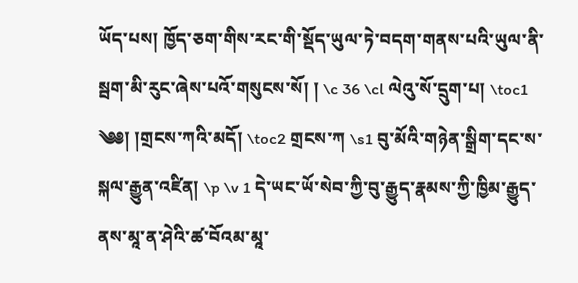ཡོད་པས། ཁྱོད་ཅག་གིས་རང་གི་སྡོད་ཡུལ་ཏེ་བདག་གནས་པའི་ཡུལ་ནི་སྦག་མི་རུང་ཞེས་པའོ་གསུངས་སོ། ། \c 36 \cl ལེའུ་སོ་དྲུག་པ། \toc1 ༄༅། །གྲངས་ཀའི་མདོ། \toc2 གྲངས་ཀ \s1 བུ་མོའི་གཉེན་སྒྲིག་དང་ས་སྐལ་རྒྱུན་འཛིན། \p \v 1 དེ་ཡང་ཡོ་སེབ་ཀྱི་བུ་རྒྱུད་རྣམས་ཀྱི་ཁྱིམ་རྒྱུད་ནས་མཱ་ན་ཤེའི་ཚ་བོའམ་མཱ་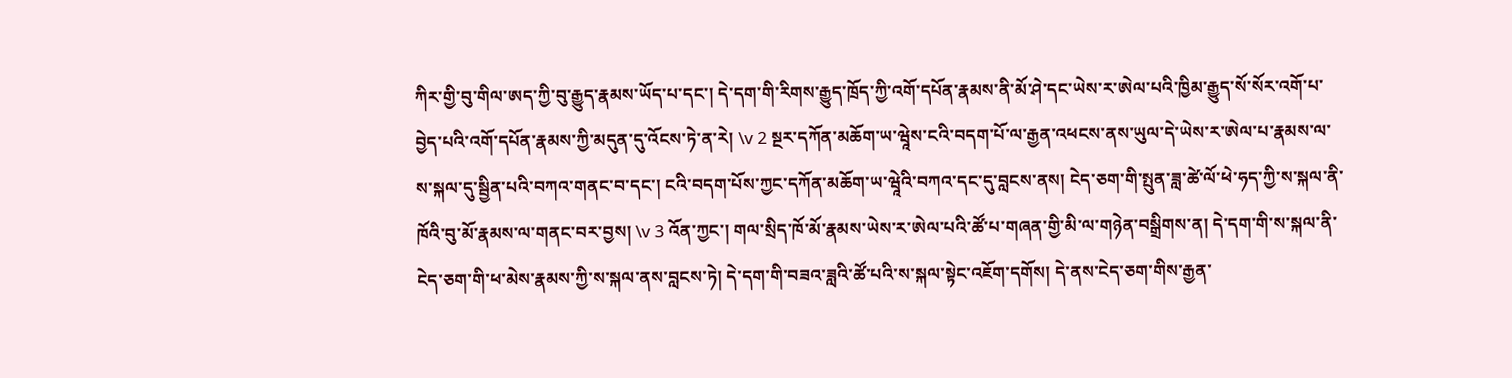ཀིར་གྱི་བུ་གིལ་ཨད་ཀྱི་བུ་རྒྱུད་རྣམས་ཡོད་པ་དང་། དེ་དག་གི་རིགས་རྒྱུད་ཁྲོད་ཀྱི་འགོ་དཔོན་རྣམས་ནི་མོ་ཤེ་དང་ཡེས་ར་ཨེལ་པའི་ཁྱིམ་རྒྱུད་སོ་སོར་འགོ་པ་བྱེད་པའི་འགོ་དཔོན་རྣམས་ཀྱི་མདུན་དུ་འོངས་ཏེ་ན་རེ། \v 2 སྔར་དཀོན་མཆོག་ཡ་ཝཱེས་ངའི་བདག་པོ་ལ་རྒྱན་འཕངས་ནས་ཡུལ་དེ་ཡེས་ར་ཨེལ་པ་རྣམས་ལ་ས་སྐལ་དུ་སྦྱིན་པའི་བཀའ་གནང་བ་དང་། ངའི་བདག་པོས་ཀྱང་དཀོན་མཆོག་ཡ་ཝཱེའི་བཀའ་དང་དུ་བླངས་ནས། ངེད་ཅག་གི་སྤུན་ཟླ་ཚེ་ལོ་ཕེ་ཧད་ཀྱི་ས་སྐལ་ནི་ཁོའི་བུ་མོ་རྣམས་ལ་གནང་བར་བྱས། \v 3 འོན་ཀྱང་། གལ་སྲིད་ཁོ་མོ་རྣམས་ཡེས་ར་ཨེལ་པའི་ཚོ་པ་གཞན་གྱི་མི་ལ་གཉེན་བསྒྲིགས་ན། དེ་དག་གི་ས་སྐལ་ནི་ངེད་ཅག་གི་ཕ་མེས་རྣམས་ཀྱི་ས་སྐལ་ནས་བླངས་ཏེ། དེ་དག་གི་བཟའ་ཟླའི་ཚོ་པའི་ས་སྐལ་སྟེང་འཇོག་དགོས། དེ་ནས་ངེད་ཅག་གིས་རྒྱན་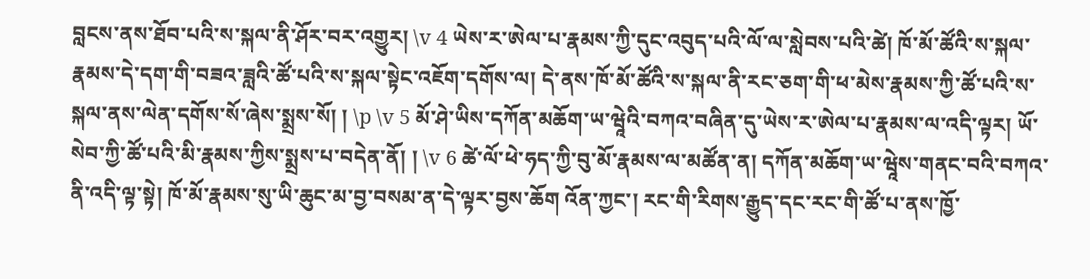བླངས་ནས་ཐོབ་པའི་ས་སྐལ་ནི་ཤོར་བར་འགྱུར། \v 4 ཡེས་ར་ཨེལ་པ་རྣམས་ཀྱི་དུང་འབུད་པའི་ལོ་ལ་སླེབས་པའི་ཚེ། ཁོ་མོ་ཚོའི་ས་སྐལ་རྣམས་དེ་དག་གི་བཟའ་ཟླའི་ཚོ་པའི་ས་སྐལ་སྟེང་འཇོག་དགོས་ལ། དེ་ནས་ཁོ་མོ་ཚོའི་ས་སྐལ་ནི་རང་ཅག་གི་ཕ་མེས་རྣམས་ཀྱི་ཚོ་པའི་ས་སྐལ་ནས་ལེན་དགོས་སོ་ཞེས་སྨྲས་སོ། ། \p \v 5 མོ་ཤེ་ཡིས་དཀོན་མཆོག་ཡ་ཝཱེའི་བཀའ་བཞིན་དུ་ཡེས་ར་ཨེལ་པ་རྣམས་ལ་འདི་ལྟར། ཡོ་སེབ་ཀྱི་ཚོ་པའི་མི་རྣམས་ཀྱིས་སྨྲས་པ་བདེན་ནོ། ། \v 6 ཚེ་ལོ་ཕེ་ཧད་ཀྱི་བུ་མོ་རྣམས་ལ་མཚོན་ན། དཀོན་མཆོག་ཡ་ཝཱེས་གནང་བའི་བཀའ་ནི་འདི་ལྟ་སྟེ། ཁོ་མོ་རྣམས་སུ་ཡི་ཆུང་མ་བྱ་བསམ་ན་དེ་ལྟར་བྱས་ཆོག འོན་ཀྱང་། རང་གི་རིགས་རྒྱུད་དང་རང་གི་ཚོ་པ་ནས་ཁྱོ་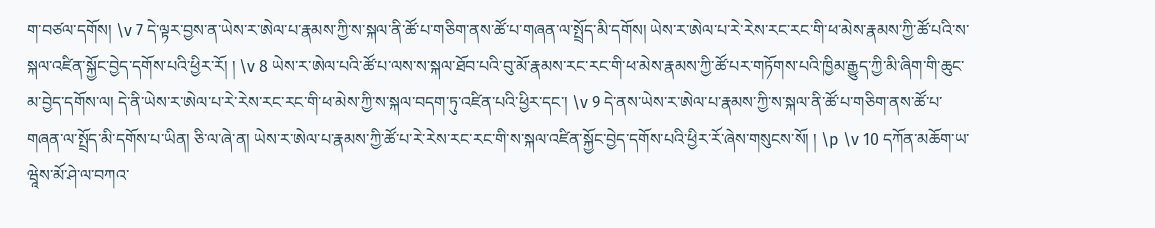ག་བཙལ་དགོས། \v 7 དེ་ལྟར་བྱས་ན་ཡེས་ར་ཨེལ་པ་རྣམས་ཀྱི་ས་སྐལ་ནི་ཚོ་པ་གཅིག་ནས་ཚོ་པ་གཞན་ལ་སྤྲོད་མི་དགོས། ཡེས་ར་ཨེལ་པ་རེ་རེས་རང་རང་གི་ཕ་མེས་རྣམས་ཀྱི་ཚོ་པའི་ས་སྐལ་འཛིན་སྐྱོང་བྱེད་དགོས་པའི་ཕྱིར་རོ། ། \v 8 ཡེས་ར་ཨེལ་པའི་ཚོ་པ་ལས་ས་སྐལ་ཐོབ་པའི་བུ་མོ་རྣམས་རང་རང་གི་ཕ་མེས་རྣམས་ཀྱི་ཚོ་པར་གཏོགས་པའི་ཁྱིམ་རྒྱུད་ཀྱི་མི་ཞིག་གི་ཆུང་མ་བྱེད་དགོས་ལ། དེ་ནི་ཡེས་ར་ཨེལ་པ་རེ་རེས་རང་རང་གི་ཕ་མེས་ཀྱི་ས་སྐལ་བདག་ཏུ་འཛིན་པའི་ཕྱིར་དང་། \v 9 དེ་ནས་ཡེས་ར་ཨེལ་པ་རྣམས་ཀྱི་ས་སྐལ་ནི་ཚོ་པ་གཅིག་ནས་ཚོ་པ་གཞན་ལ་སྤྲོད་མི་དགོས་པ་ཡིན། ཅི་ལ་ཞེ་ན། ཡེས་ར་ཨེལ་པ་རྣམས་ཀྱི་ཚོ་པ་རེ་རེས་རང་རང་གི་ས་སྐལ་འཛིན་སྐྱོང་བྱེད་དགོས་པའི་ཕྱིར་རོ་ཞེས་གསུངས་སོ། ། \p \v 10 དཀོན་མཆོག་ཡ་ཝཱེས་མོ་ཤེ་ལ་བཀའ་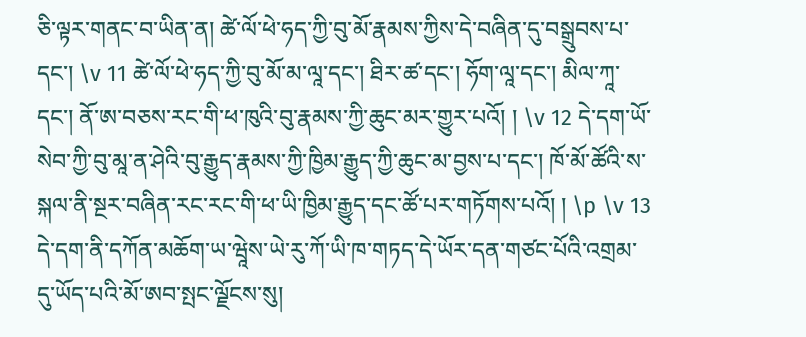ཅི་ལྟར་གནང་བ་ཡིན་ན། ཚེ་ལོ་ཕེ་ཧད་ཀྱི་བུ་མོ་རྣམས་ཀྱིས་དེ་བཞིན་དུ་བསྒྲུབས་པ་དང་། \v 11 ཚེ་ལོ་ཕེ་ཧད་ཀྱི་བུ་མོ་མ་ལཱ་དང་། ཐིར་ཚ་དང་། ཧོག་ལཱ་དང་། མིལ་ཀཱ་དང་། ནོ་ཨ་བཅས་རང་གི་ཕ་ཁུའི་བུ་རྣམས་ཀྱི་ཆུང་མར་གྱུར་པའོ། ། \v 12 དེ་དག་ཡོ་སེབ་ཀྱི་བུ་མཱ་ན་ཤེའི་བུ་རྒྱུད་རྣམས་ཀྱི་ཁྱིམ་རྒྱུད་ཀྱི་ཆུང་མ་བྱས་པ་དང་། ཁོ་མོ་ཚོའི་ས་སྐལ་ནི་སྔར་བཞིན་རང་རང་གི་ཕ་ཡི་ཁྱིམ་རྒྱུད་དང་ཚོ་པར་གཏོགས་པའོ། ། \p \v 13 དེ་དག་ནི་དཀོན་མཆོག་ཡ་ཝཱེས་ཡེ་རུ་ཀོ་ཡི་ཁ་གཏད་དེ་ཡོར་དན་གཙང་པོའི་འགྲམ་དུ་ཡོད་པའི་མོ་ཨབ་སྤང་ལྗོངས་སུ།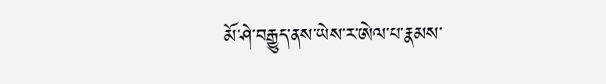མོ་ཤེ་བརྒྱུད་ནས་ཡེས་ར་ཨེལ་པ་རྣམས་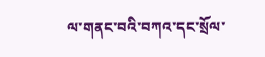ལ་གནང་བའི་བཀའ་དང་སྲོལ་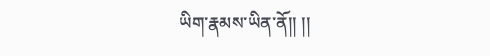ཡིག་རྣམས་ཡིན་ནོ།། །།